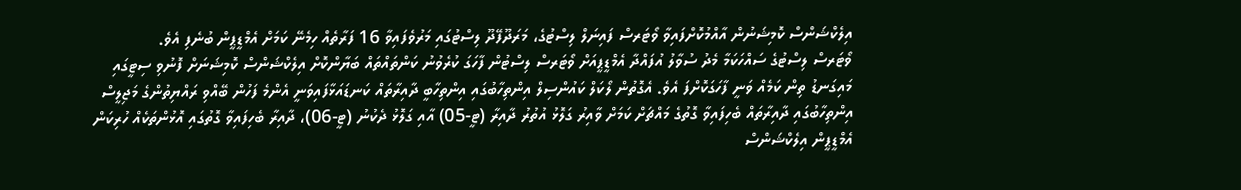އިލެކްޝަންސް ކޮމިޝަނުން އާއްމުކޮށްފައިވާ ވޯޓަރސް ފައިނަލް ލިސްޓުގެ، މަރަދޫފޭދޫ ލިސްޓުގައި މަރުވެފައިވާ 16 ފަރާތެއް ހިމެނޭ ކަމަށް އެމްޑީޕީން ބުނެފި އެވެ.
ވޯޓަރސް ލިސްޓުގެ ސައްހަކަމާ މެދު ސުވާލު އުފައްދާ އެމްޑީޕީއަށް ވޯޓަރސް ލިސްޓުން ފާހަގަ ކުރެވުނު ކަންތައްތައް ބަޔާންކޮށް އިލެކްޝަންސް ކޮމިޝަނަށް ފޮނުވި ސިޓީގައި މައިގަނޑު ތިން ކަމެއް ވަނީ ފާހަގަކޮށްފަ އެވެ. އެގޮތުން ލޯކަލް ކައުންސިލް އިންތިހާބުގައި އިންތިހާބީ ދާއިރާތައް ކަނޑައަޅާފައިވަނީ އެންމެ ފަހުން ބޭއްވި ރައްޔިތުންގެ މަޖިލީސް އިންތިހާބުގައި ދާއިރާތައް ބެހިފައިވާ ގޮތުގެ މައްޗަށް ކަމަށް ވާއިރު ގަލޮޅު އުތުރު ދާއިރާ (ޓީ-05) އާއި ގަލޮޅު ދެކުނު (ޓީ-06)، ދާއިރާ ބެހިފައިވާ ގޮތުގައި އޮޅުންތަކެއް ހުރިކަން އެމްޑީޕީން އިލެކްޝަންސް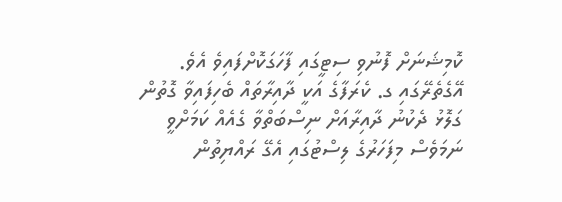ކޮމިޝަނަށް ފޮނުވި ސިޓީގައި ފާހަގަކޮށްފައިވެ އެވެ.
އޭގެތެރޭގައި ގ. ކެރަފާގެ އަކީ ދާއިރާތައް ބެހިފައިވާ ގޮތުން ގަލޮޅު ދެކުނު ދާއިރާއަށް ނިސްބަތްވާ ގެއެއް ކަމަށްވީ ނަމަވެސް މިފަހަރުގެ ލިސްޓުގައި އެގޭ ރައްޔިތުން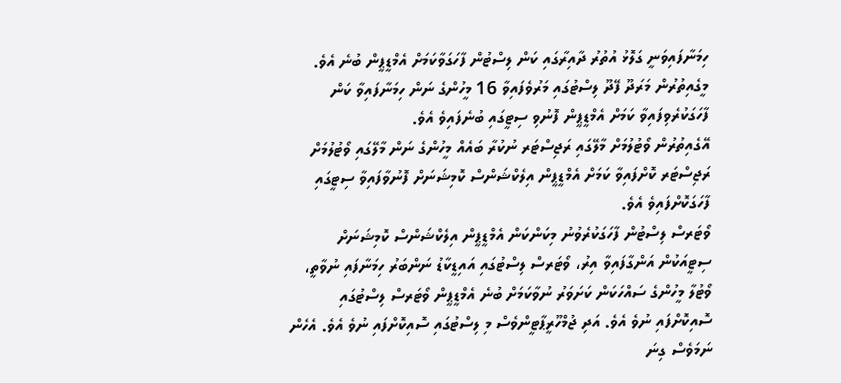ހިމަނާފައިވަނީ ގަލޮޅު އުތުރު ދާއިރާގައި ކަން ލިސްޓުން ފާހަގަވާކަމަށް އެމްޑީޕީން ބުނެ އެވެ. މީގެއިތުރުން މަރަދޫ ފޭދޫ ލިސްޓުގައި މަރުވެފައިވާ 16 މީހުންގެ ނަން ހިމަނާފައިވާ ކަން ފާހަގަކުރެވިފައިވާ ކަމަށް އެމްޑީޕީން ފޮނުވި ސިޓީގައި ބުނެފައިވެ އެވެ.
އޭގެއިތުރުން ވޯޓުލުމަށް މާލޭގައި ރަޖިސްޓަރ ނުކުރާ ބައެއް މީހުންގެ ނަން މާލޭގައި ވޯޓުލުމަށް ރަޖިސްޓަރ ކޮށްފައިވާ ކަމަށް އެމްޑީޕީން އިލެކްޝަންސް ކޮމިޝަނަށް ފޮނުވާފައިވާ ސިޓީގައި ފާހަގަކޮށްފައިވެ އެވެ.
ވޯޓަރސް ލިސްޓުން ފާހަގަކުރެވުނު މިކަންކަން އެމްޑީޕީން އިލެކްޝަންސް ކޮމިޝަނަށް ސިޓީއަކުން އަންގާފައިވާ އިރު، ވޯޓަރސް ލިސްޓުގައި އައިޑީކާޑު ނަންބަރު ހިމަނާފައި ނުވާތީ، ވޯޓުލާ މީހުންގެ ސައްހަކަން ކަށަވަރު ނުވާކަމަށް ބުނެ އެމްޑީޕީން ވޯޓަރސް ލިސްޓުގައި ސޮއިކޮށްފައި ނުވެ އެވެ. އަދި ޖުމްހޫރީޕާޓީންވެސް މި ލިސްޓުގައި ސޮއިކޮށްފައި ނުވެ އެވެ. އެހެން ނަމަވެސް ގިނަ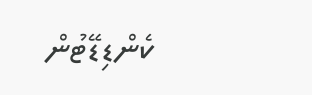ކެންޑިޑޭޓުން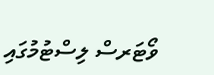ވޯޓަރސް ލިސްޓުމުގައި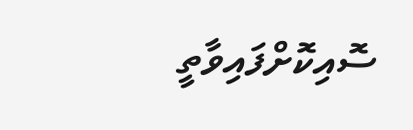ސޮއިކޮށްފައިވާތީ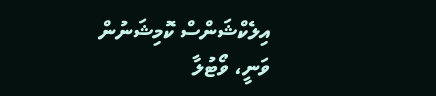އިލެކްޝަންސް ކޮމިޝަނުން ވަނީ، ވޯޓުލާ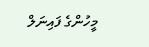މީހުންގެ ފައިނަލް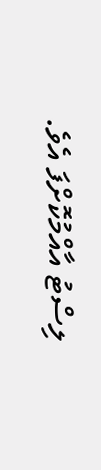ލިސްޓު އާއްމުކޮށްފަ އެވެ.